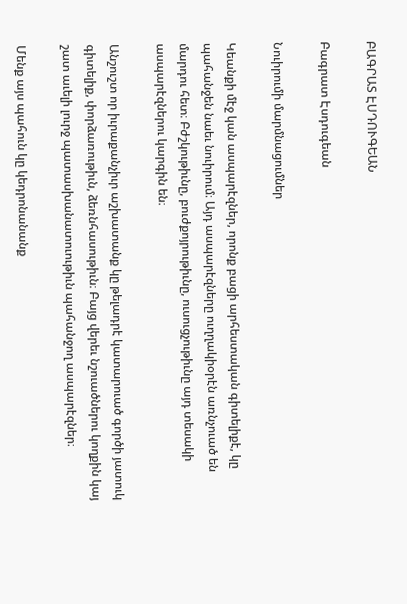ԲԱԳՐԱՏ ԷՍԴՈՒԳԵԱՆ

Բագրատ Էսդուգեան

Նուիրումի մարմնացումներ

Կեանքի մէջ կան ասպարէզներ, որոնք բացի արհեստական գիտելիքէ, կը պահանջեն նաեւ նուիրում։ Այդ ասպարէզները ուղղակիօրէն առնչուած են մարդու հետ։ Բժշկութիւնը, բուժքոյրութիւնը, ուսուցչութիւնը այդ տեսակի ասպարէզներու կարգին են։

Անշուշտ որ իւրաքանչիւր աշխատանք կը թելադրէ կատարուած գործի յատուկ գիտելիք, փորձառութիւն, ձեռնհասութիւն։ Բայց վերեւ նշուածներու կողքին կայ շատ աւելի լուրջ պատասխանատուութիւն պահանջող ասպարէզներ։

Մենք այս պահուն կը կեդրոնանանք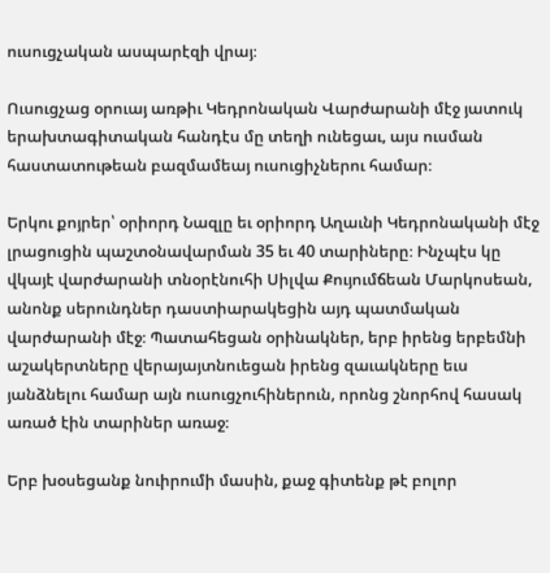ուսուցչական ասպարէզի վրայ։

Ուսուցչաց օրուայ առթիւ Կեդրոնական Վարժարանի մէջ յատուկ երախտագիտական հանդէս մը տեղի ունեցաւ, այս ուսման հաստատութեան բազմամեայ ուսուցիչներու համար։

Երկու քոյրեր՝ օրիորդ Նազլը եւ օրիորդ Աղաւնի Կեդրոնականի մէջ լրացուցին պաշտօնավարման 35 եւ 40 տարիները։ Ինչպէս կը վկայէ վարժարանի տնօրէնուհի Սիլվա Քույումճեան Մարկոսեան, անոնք սերունդներ դաստիարակեցին այդ պատմական վարժարանի մէջ։ Պատահեցան օրինակներ, երբ իրենց երբեմնի աշակերտները վերայայտնուեցան իրենց զաւակները եւս յանձնելու համար այն ուսուցչուհիներուն, որոնց շնորհով հասակ առած էին տարիներ առաջ։

Երբ խօսեցանք նուիրումի մասին, քաջ գիտենք թէ բոլոր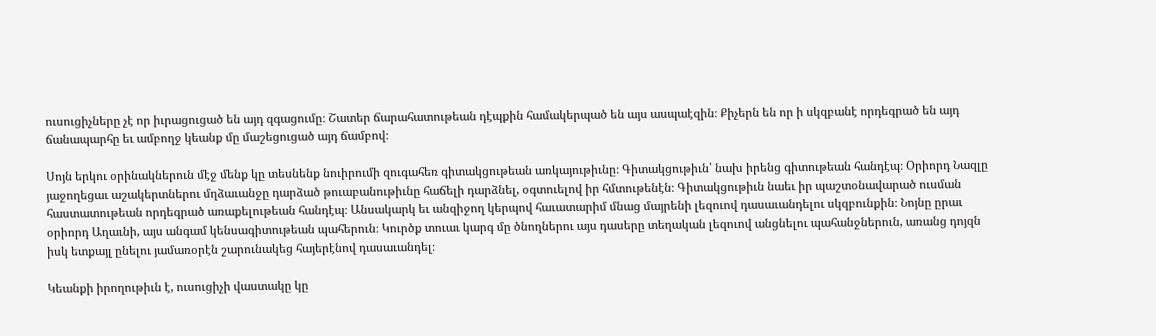ուսուցիչները չէ որ իւրացուցած են այդ զգացումը։ Շատեր ճարահատութեան դէպքին համակերպած են այս ասպաէզին։ Քիչերն են որ ի սկզբանէ որդեգրած են այդ ճանապարհը եւ ամբողջ կեանք մը մաշեցուցած այդ ճամբով։

Սոյն երկու օրինակներուն մէջ մենք կը տեսնենք նուիրումի զուգահեռ գիտակցութեան առկայութիւնը։ Գիտակցութիւն՝ նախ իրենց գիտութեան հանդէպ։ Օրիորդ Նազլը յաջողեցաւ աշակերտներու մղձաւանջը դարձած թուաբանութիւնը հաճելի դարձնել, օգտուելով իր հմտութենէն։ Գիտակցութիւն նաեւ իր պաշտօնավարած ուսման հաստատութեան որդեգրած առաքելութեան հանդէպ։ Անսակարկ եւ անզիջող կերպով հաւատարիմ մնաց մայրենի լեզուով դասաւանդելու սկզբունքին։ Նոյնը ըրաւ օրիորդ Աղաւնի, այս անգամ կենսագիտութեան պահերուն։ Կուրծք տուաւ կարգ մը ծնողներու այս դասերը տեղական լեզուով անցնելու պահանջներուն, առանց դոյզն իսկ ետքայլ ընելու յամառօրէն շարունակեց հայերէնով դասաւանդել։

Կեանքի իրողութիւն է, ուսուցիչի վաստակը կը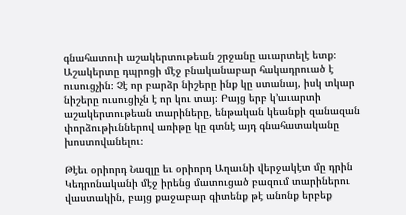գնահատուի աշակերտութեան շրջանը աւարտելէ ետք։ Աշակերտը դպրոցի մէջ բնականաբար հակադրուած է ուսուցչին։ Չէ որ բարձր նիշերը ինք կը ստանայ, իսկ տկար նիշերը ուսուցիչն է որ կու տայ։ Բայց երբ կ՚աւարտի աշակերտութեան տարիները, ենթական կեանքի զանազան փորձութիւններով առիթը կը գտնէ այդ գնահատականը խոստովանելու։

Թէեւ օրիորդ Նազլը եւ օրիորդ Աղաւնի վերջակէտ մը դրին Կեդրոնականի մէջ իրենց մատուցած բազում տարիներու վաստակին, բայց քաջաբար գիտենք թէ անոնք երբեք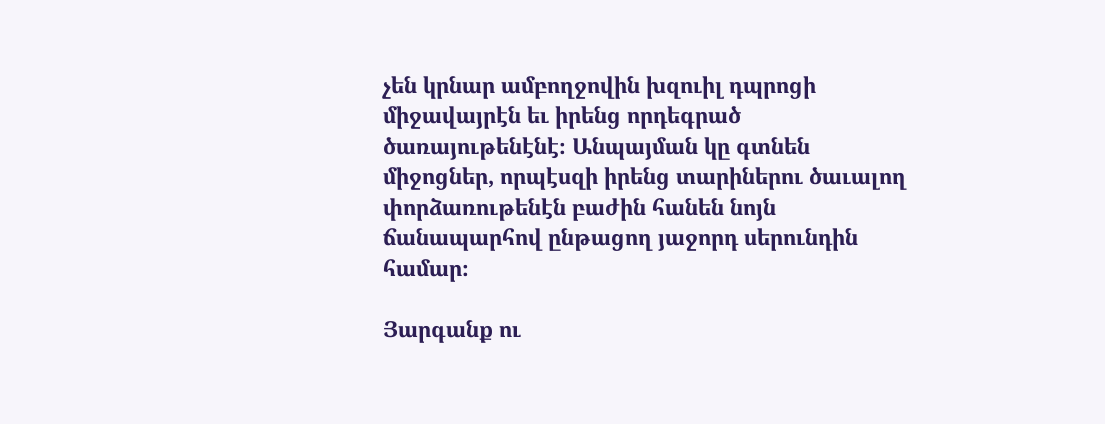չեն կրնար ամբողջովին խզուիլ դպրոցի միջավայրէն եւ իրենց որդեգրած ծառայութենէնէ։ Անպայման կը գտնեն միջոցներ, որպէսզի իրենց տարիներու ծաւալող փորձառութենէն բաժին հանեն նոյն ճանապարհով ընթացող յաջորդ սերունդին համար։

Յարգանք ու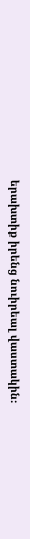երախտիք իրենց նուիրեալ վաստակին։